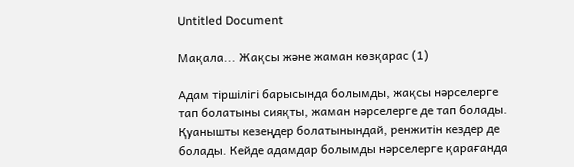Untitled Document

Мақала... Жақсы және жаман көзқарас (1)

Адам тіршілігі барысында болымды, жақсы нәрселерге тап болатыны сияқты, жаман нәрселерге де тап болады. Қуанышты кезеңдер болатынындай, ренжитін кездер де болады. Кейде адамдар болымды нәрселерге қарағанда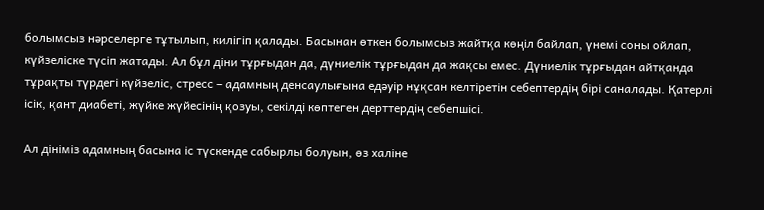болымсыз нәрселерге тұтылып, килігіп қалады. Басынан өткен болымсыз жайтқа көңіл байлап, үнемі соны ойлап, күйзеліске түсіп жатады. Ал бұл діни тұрғыдан да, дүниелік тұрғыдан да жақсы емес. Дүниелік тұрғыдан айтқанда тұрақты түрдегі күйзеліс, стресс – адамның денсаулығына едәуір нұқсан келтіретін себептердің бірі саналады. Қатерлі ісік, қант диабеті, жүйке жүйесінің қозуы, секілді көптеген дерттердің себепшісі.

Ал дініміз адамның басына іс түскенде сабырлы болуын, өз халіне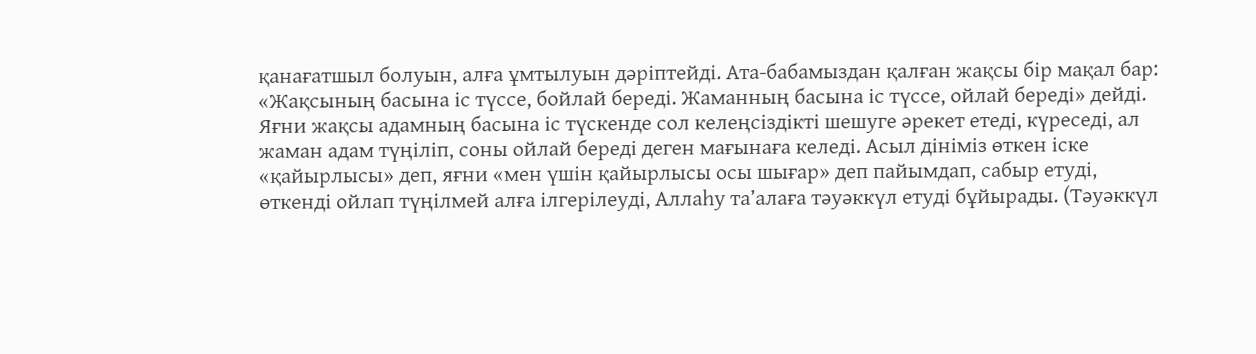қанағатшыл болуын, алға ұмтылуын дәріптейді. Ата-бабамыздан қалған жақсы бір мақал бар: «Жақсының басына іс түссе, бойлай береді. Жаманның басына іс түссе, ойлай береді» дейді. Яғни жақсы адамның басына іс түскенде сол келеңсіздікті шешуге әрекет етеді, күреседі, ал жаман адам түңіліп, соны ойлай береді деген мағынаға келеді. Асыл дініміз өткен іске «қайырлысы» деп, яғни «мен үшін қайырлысы осы шығар» деп пайымдап, сабыр етуді, өткенді ойлап түңілмей алға ілгерілеуді, Аллаһу та’алаға тәуәккүл етуді бұйырады. (Тәуәккүл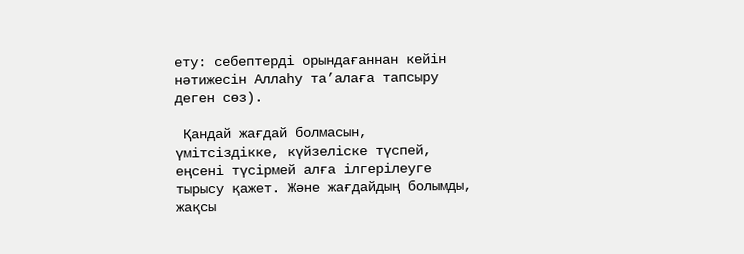ету: себептерді орындағаннан кейін нәтижесін Аллаһу та’алаға тапсыру деген сөз).

 Қандай жағдай болмасын, үмітсіздікке, күйзеліске түспей, еңсені түсірмей алға ілгерілеуге тырысу қажет. Және жағдайдың болымды, жақсы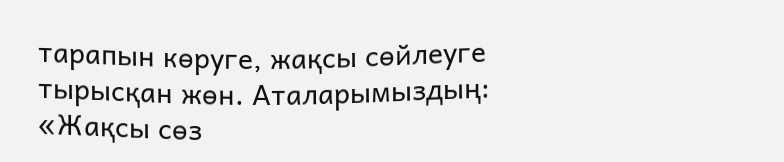тарапын көруге, жақсы сөйлеуге тырысқан жөн. Аталарымыздың: «Жақсы сөз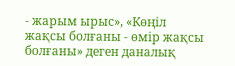- жарым ырыс», «Көңіл жақсы болғаны - өмір жақсы болғаны» деген даналық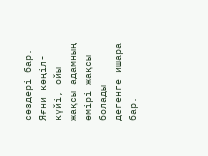сөздері бар. Яғни көңіл-күйі, ойы жақсы адамның өмірі жақсы болады дегенге ишара бар.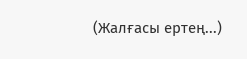(Жалғасы ертең...)